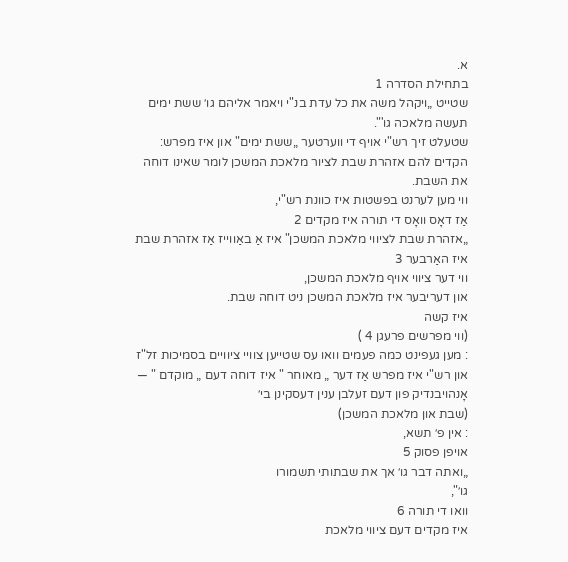א.
בתחילת הסדרה 1
שטייט „ויקהל משה את כל עדת בנ"י ויאמר אליהם גו׳ ששת ימים תעשה מלאכה גו'".
שטעלט זיך רש"י אויף די ווערטער „ששת ימים" און איז מפרש: הקדים להם אזהרת שבת לציור מלאכת המשכן לומר שאינו דוחה את השבת.
ווי מען לערנט בפשטות איז כוונת רש"י,
אַז דאָס וואָס די תורה איז מקדים 2
„אזהרת שבת לציווי מלאכת המשכן" איז אַ באַווייז אַז אזהרת שבת איז האַרבער 3
ווי דער ציווי אויף מלאכת המשכן,
און דעריבער איז מלאכת המשכן ניט דוחה שבת.
איז קשה
(ווי מפרשים פרעגן 4 )
: מען געפינט כמה פעמים וואו עס שטייען צוויי ציוויים בסמיכות זל"ז און רש"י איז מפרש אַז דער „ מאוחר " איז דוחה דעם „ מוקדם " — אָנהויבנדיק פון דעם זעלבן ענין דעסקינן בי׳
(שבת און מלאכת המשכן)
: אין פ׳ תשא,
אויפן פסוק 5
„ואתה דבר גו׳ אך את שבתותי תשמורו
גו׳",
וואו די תורה 6
איז מקדים דעם ציווי מלאכת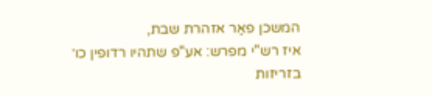המשכן פאַר אזהרת שבת,
איז רש"י מפרש: אע"פ שתהיו רדופין כו׳ בזריזות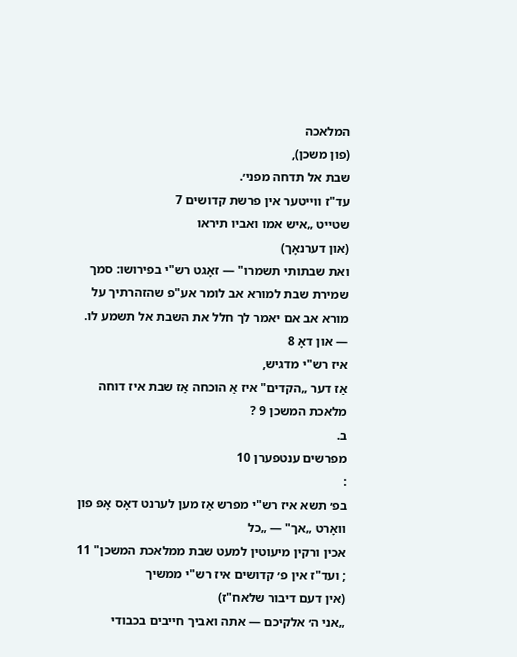המלאכה
(פון משכן),
שבת אל תדחה מפני׳.
עד"ז ווייטער אין פרשת קדושים 7
שטייט „איש אמו ואביו תיראו
(און דערנאָך)
ואת שבתותי תשמרו" — זאָגט רש"י בפירושו: סמך שמירת שבת למורא אב לומר אע"פ שהזהרתיך על מורא אב אם יאמר לך חלל את השבת אל תשמע לו.
— און דאָ 8
איז רש"י מדגיש,
אַז דער „הקדים" איז אַ הוכחה אַז שבת איז דוחה מלאכת המשכן 9 ?
ב.
מפרשים ענטפערן 10
:
בפ׳ תשא איז רש"י מפרש אַז מען לערנט דאָס אָפּ פון וואָרט „אך" — „כל
אכין ורקין מיעוטין למעט שבת ממלאכת המשכן" 11
; ועד"ז אין פ׳ קדושים איז רש"י ממשיך
(אין דעם דיבור שלאח"ז)
„אני ה׳ אלקיכם — אתה ואביך חייבים בכבודי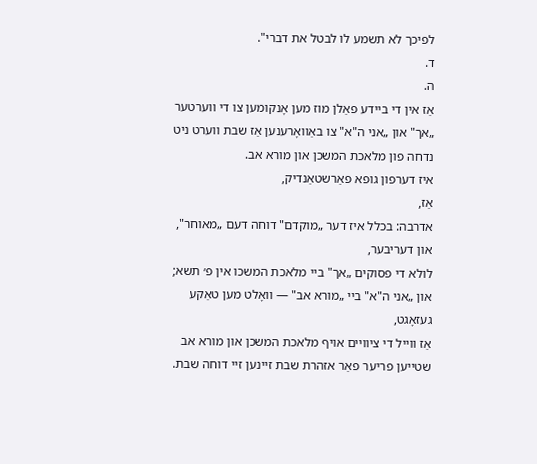לפיכך לא תשמע לו לבטל את דברי".
ד.
ה.
אַז אין די ביידע פאַלן מוז מען אָנקומען צו די ווערטער „אך" און „אני ה"א" צו באַוואָרענען אַז שבת ווערט ניט נדחה פון מלאכת המשכן און מורא אב.
איז דערפון גופא פאַרשטאַנדיק,
אַז,
אדרבה: בכלל איז דער „מוקדם" דוחה דעם „מאוחר",
און דעריבער,
לולא די פסוקים „אך" ביי מלאכת המשכו אין פ׳ תשא; און „אני ה"א" ביי „מורא אב" — וואָלט מען טאַקע געזאָגט,
אַז ווייל די ציוויים אויף מלאכת המשכן און מורא אב שטייען פריער פאַר אזהרת שבת זיינען זיי דוחה שבת.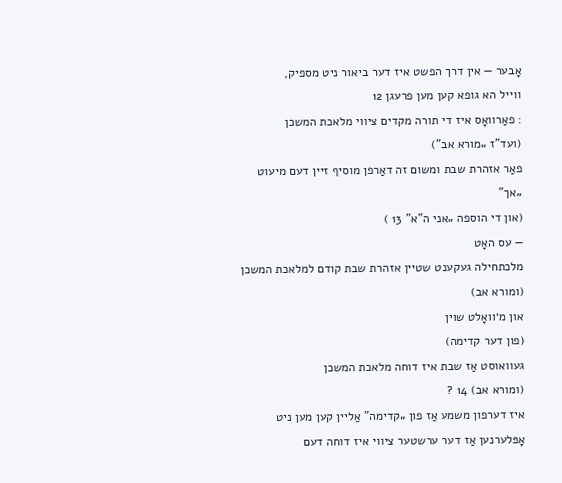אָבער — אין דרך הפשט איז דער ביאור ניט מספיק,
ווייל הא גופא קען מען פרעגן 12
: פאַרוואָס איז די תורה מקדים ציווי מלאכת המשכן
(ועד"ז „מורא אב")
פאַר אזהרת שבת ומשום זה דאַרפן מוסיף זיין דעם מיעוט „אך"
(און די הוספה „אני ה"א" 13 )
— עס האָט
מלכתחילה געקענט שטיין אזהרת שבת קודם למלאכת המשכן
(ומורא אב)
און מ׳וואָלט שוין
(פון דער קדימה)
געוואוסט אַז שבת איז דוחה מלאכת המשכן
(ומורא אב) 14 ?
איז דערפון משמע אַז פון „קדימה" אַליין קען מען ניט אָפּלערנען אַז דער ערשטער ציווי איז דוחה דעם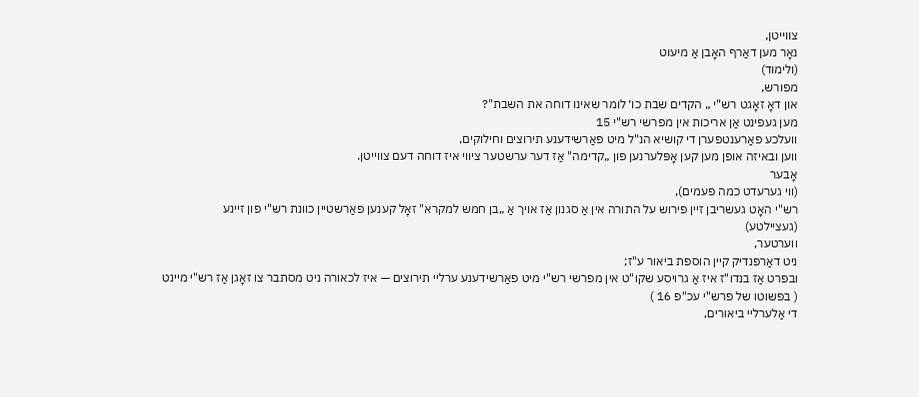צווייטן,
נאָר מען דאַרף האָבן אַ מיעוט
(ולימוד)
מפורש,
און דאָ זאָגט רש"י „ הקדים שבת כו׳ לומר שאינו דוחה את השבת"?
מען געפינט אַן אריכות אין מפרשי רש"י 15
וועלכע פאַרענטפערן די קושיא הנ"ל מיט פאַרשידענע תירוצים וחילוקים,
ווען ובאיזה אופן מען קען אָפּלערנען פון „קדימה" אַז דער ערשטער ציווי איז דוחה דעם צווייטן.
אָבער
(ווי גערעדט כמה פעמים),
רש"י האָט געשריבן זיין פירוש על התורה אין אַ סגנון אַז אויך אַ „בן חמש למקרא" זאָל קענען פאַרשטיין כוונת רש"י פון זיינע
(געציילטע)
ווערטער,
ניט דאַרפנדיק קיין הוספת ביאור ע"ז;
ובפרט אַז בנדו"ז איז אַ גרויסע שקו"ט אין מפרשי רש"י מיט פאַרשידענע ערליי תירוצים — איז לכאורה ניט מסתבר צו זאָגן אַז רש"י מיינט
( בפשוטו של פרש"י עכ"פ 16 )
די אַלערליי ביאורים,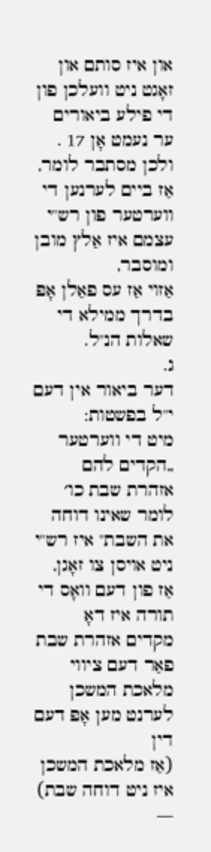און איז סותם און זאָגט ניט וועלכן פון די פילע ביאורים ער נעמט אָן 17 .
ולכן מסתבר לומר,
אַז ביים לערנען די ווערטער פון רש"י עצמם איז אַלץ מובן ומוסבר,
אַזוי אַז עס פאַלן אָפּ בדרך ממילא די שאלות הנ"ל.
ג.
דער ביאור אין דעם י"ל בפשטות:
מיט די ווערטער „הקדים להם אזהרת שבת כו׳ לומר שאינו דוחה את השבת" איז רש"י ניט אויסן צו זאָגן,
אַז פון דעם וואָס די תורה איז דאָ מקדים אזהרת שבת פאַר דעם ציווי מלאכת המשכן לערנט מען אָפּ דעם דין
(אַז מלאכת המשכן איז ניט דוחה שבת)
—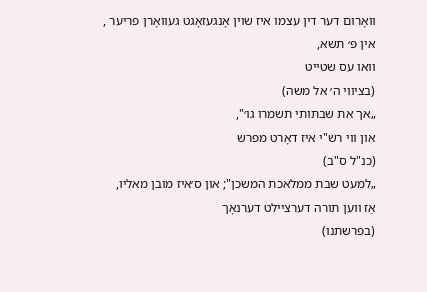וואָרום דער דין עצמו איז שוין אָנגעזאָגט געוואָרן פריער ,
אין פ׳ תשא,
וואו עס שטייט
(בציווי ה׳ אל משה)
„אך את שבתותי תשמרו גו׳",
און ווי רש"י איז דאָרט מפרש
(כנ"ל ס"ב)
„למעט שבת ממלאכת המשכן"; און ס׳איז מובן מאליו,
אַז ווען תורה דערציילט דערנאָך
(בפרשתנו)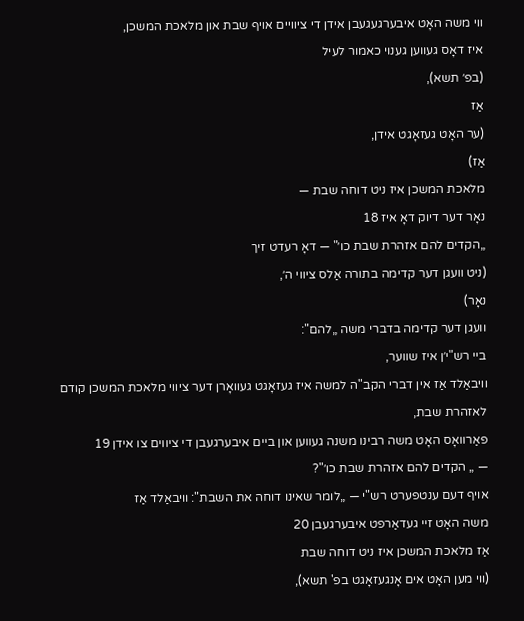ווי משה האָט איבערגעגעבן אידן די ציוויים אויף שבת און מלאכת המשכן,
איז דאָס געווען גענוי כאמור לעיל
(בפ׳ תשא),
אַז
(ער האָט געזאָגט אידן,
אַז)
מלאכת המשכן איז ניט דוחה שבת —
נאָר דער דיוק דאָ איז 18
„הקדים להם אזהרת שבת כו׳" — דאָ רעדט זיך
(ניט וועגן דער קדימה בתורה אַלס ציווי ה׳,
נאָר)
וועגן דער קדימה בדברי משה „להם":
ביי רש"י׳ן איז שווער,
וויבאַלד אַז אין דברי הקב"ה למשה איז געזאָגט געוואָרן דער ציווי מלאכת המשכן קודם לאזהרת שבת,
פאַרוואָס האָט משה רבינו משנה געווען און ביים איבערגעבן די ציווים צו אידן 19
— „ הקדים להם אזהרת שבת כו׳"?
אויף דעם ענטפערט רש"י — „לומר שאינו דוחה את השבת": וויבאַלד אַז
משה האָט זיי געדאַרפט איבערגעבן 20
אַז מלאכת המשכן איז ניט דוחה שבת
(ווי מען האָט אים אָנגעזאָגט בפ' תשא),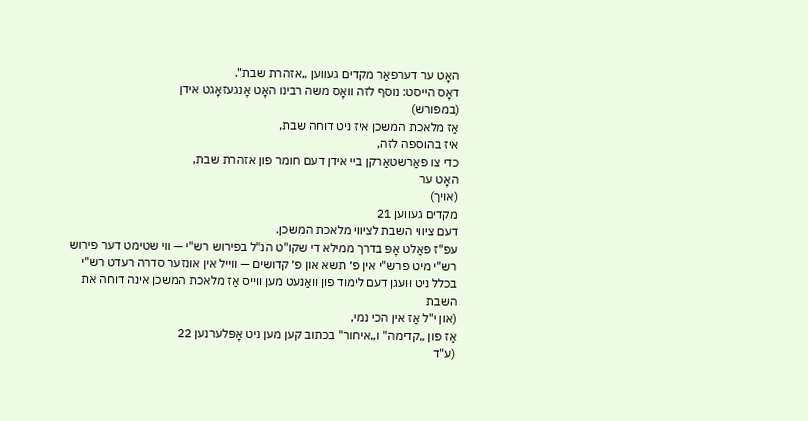האָט ער דערפאַר מקדים געווען „אזהרת שבת".
דאָס הייסט: נוסף לזה וואָס משה רבינו האָט אָנגעזאָגט אידן
(במפורש)
אַז מלאכת המשכן איז ניט דוחה שבת,
איז בהוספה לזה,
כדי צו פאַרשטאַרקן ביי אידן דעם חומר פון אזהרת שבת,
האָט ער
(אויך)
מקדים געווען 21
דעם ציווי השבת לציווי מלאכת המשכן.
עפ"ז פאַלט אָפּ בדרך ממילא די שקו"ט הנ"ל בפירוש רש"י — ווי שטימט דער פירוש רש"י מיט פרש"י אין פ׳ תשא און פ׳ קדושים — ווייל אין אונזער סדרה רעדט רש"י בכלל ניט וועגן דעם לימוד פון וואַנעט מען ווייס אַז מלאכת המשכן אינה דוחה את השבת
(און י"ל אַז אין הכי נמי,
אַז פון „קדימה" ו„איחור" בכתוב קען מען ניט אָפּלערנען 22
(ע"ד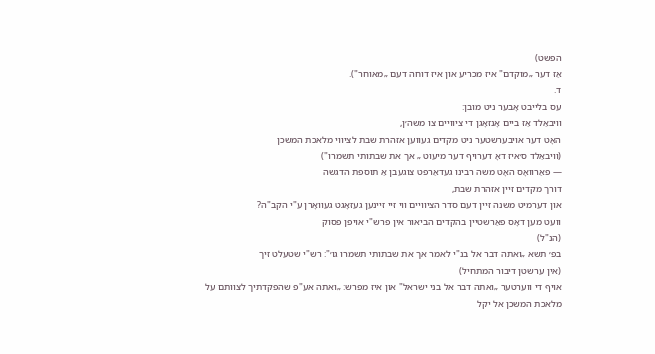הפשט)
אַז דער „מוקדם" איז מכריע און איז דוחה דעם „מאוחר").
ד.
עס בלייבט אָבער ניט מובן:
וויבאַלד אַז ביים אָנזאָגן די ציוויים צו משה׳ן,
האָט דער אויבערשטער ניט מקדים געווען אזהרת שבת לציווי מלאכת המשכן
(וויבאַלד ס׳איז דאָ דערויף דער מיעוט „ אך את שבתותי תשמרו")
— פאַרוואָס האָט משה רבינו געדאַרפט צוגעבן אַ תוספת הדגשה
דורך מקדים זיין אזהרת שבת,
און דערמיט משנה זיין דעם סדר הציוויים ווי זיי זיינען געזאָגט געוואָרן ע"י הקב"ה?
וועט מען דאָס פאַרשטיין בהקדים הביאור אין פרש"י אויפן פסוק
(הנ"ל)
בפ׳ תשא „ואתה דבר אל בנ"י לאמר אך את שבתותי תשמרו גו׳": רש"י שטעלט זיך
(אין ערשטן דיבור המתחיל)
אויף די ווערטער „ואתה דבר אל בני ישראל" און איז מפרש: „ואתה אע"פ שהפקדתיך לצוותם על מלאכת המשכן אל יקל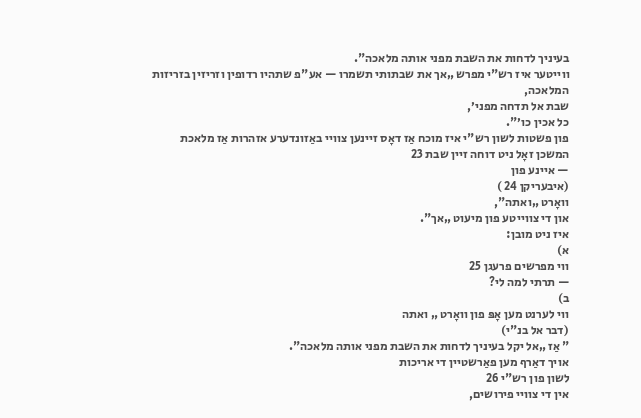בעיניך לדחות את השבת מפני אותה מלאכה".
ווייטער איז רש"י מפרש „אך את שבתותי תשמרו — אע"פ שתהיו רדופין וזריזין בזריזות המלאכה,
שבת אל תדחה מפני׳,
כל אכין כו׳".
פון פשטות לשון רש"י איז מוכח אַז דאָס זיינען צוויי באַזונדערע אזהרות אַז מלאכת המשכן זאָל ניט דוחה זיין שבת 23
— איינע פון
(איבעריקן 24 )
וואָרט „ואתה",
און די צווייטע פון מיעוט „אך".
איז ניט מובן:
א)
ווי מפרשים פרעגן 25
— תרתי למה לי?
ב)
ווי לערנט מען אָפּ פון וואָרט „ ואתה
(דבר אל בנ"י)
" אַז „אל יקל בעיניך לדחות את השבת מפני אותה מלאכה".
אויך דאַרף מען פאַרשטיין די אריכות
לשון פון רש"י 26
אין די צוויי פירושים,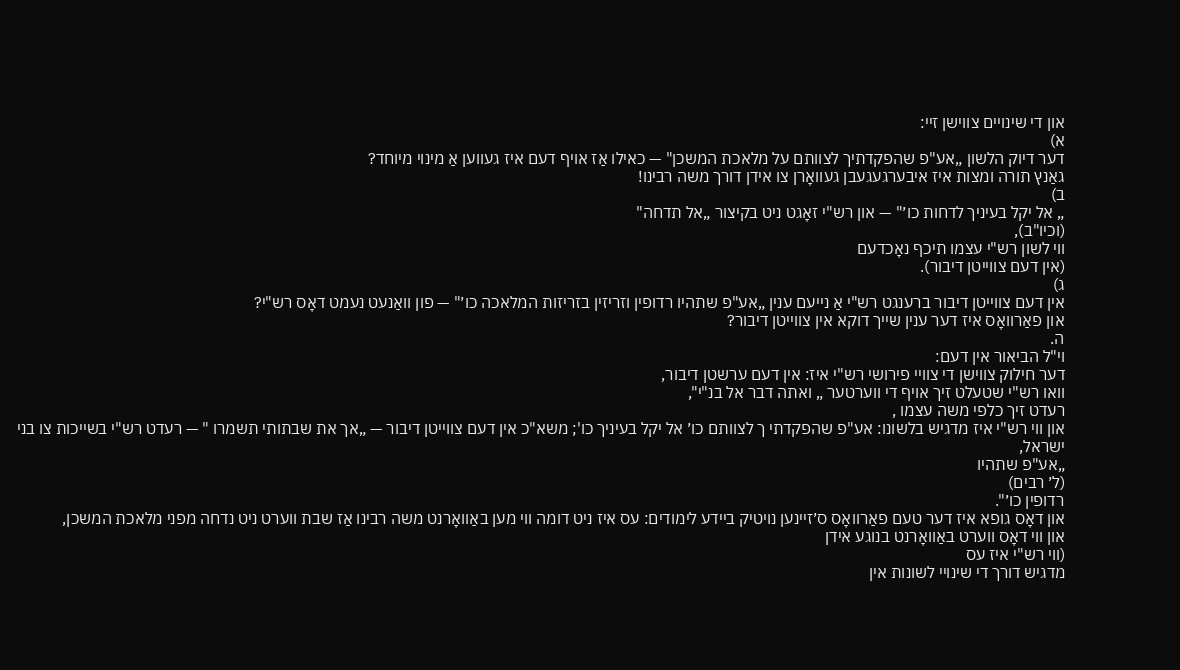און די שינויים צווישן זיי:
א)
דער דיוק הלשון „אע"פ שהפקדתיך לצוותם על מלאכת המשכן" — כאילו אַז אויף דעם איז געווען אַ מינוי מיוחד?
גאַנץ תורה ומצות איז איבערגעגעבן געוואָרן צו אידן דורך משה רבינו!
ב)
„ אל יקל בעיניך לדחות כו׳" — און רש"י זאָגט ניט בקיצור „אל תדחה"
(וכיו"ב),
ווי לשון רש"י עצמו תיכף נאָכדעם
(אין דעם צווייטן דיבור).
ג)
אין דעם צווייטן דיבור ברענגט רש"י אַ נייעם ענין „אע"פ שתהיו רדופין וזריזין בזריזות המלאכה כו׳" — פון וואַנעט נעמט דאָס רש"י?
און פאַרוואָס איז דער ענין שייך דוקא אין צווייטן דיבור?
ה.
וי"ל הביאור אין דעם:
דער חילוק צווישן די צוויי פירושי רש"י איז: אין דעם ערשטן דיבור,
וואו רש"י שטעלט זיך אויף די ווערטער „ ואתה דבר אל בנ"י",
רעדט זיך כלפי משה עצמו ,
און ווי רש"י איז מדגיש בלשונו: אע"פ שהפקדתי ך לצוותם כו׳ אל יקל בעיניך כו'; משא"כ אין דעם צווייטן דיבור — „אך את שבתותי תשמרו " — רעדט רש"י בשייכות צו בני ישראל,
„אע"פ שתהיו
(ל׳ רבים)
רדופין כו׳".
און דאָס גופא איז דער טעם פאַרוואָס ס׳זיינען נויטיק ביידע לימודים: עס איז ניט דומה ווי מען באַוואָרנט משה רבינו אַז שבת ווערט ניט נדחה מפני מלאכת המשכן,
און ווי דאָס ווערט באַוואָרנט בנוגע אידן
(ווי רש"י איז עס
מדגיש דורך די שינויי לשונות אין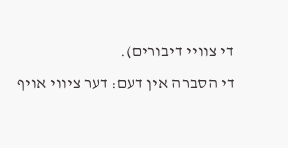די צוויי דיבורים).
די הסברה אין דעם: דער ציווי אויף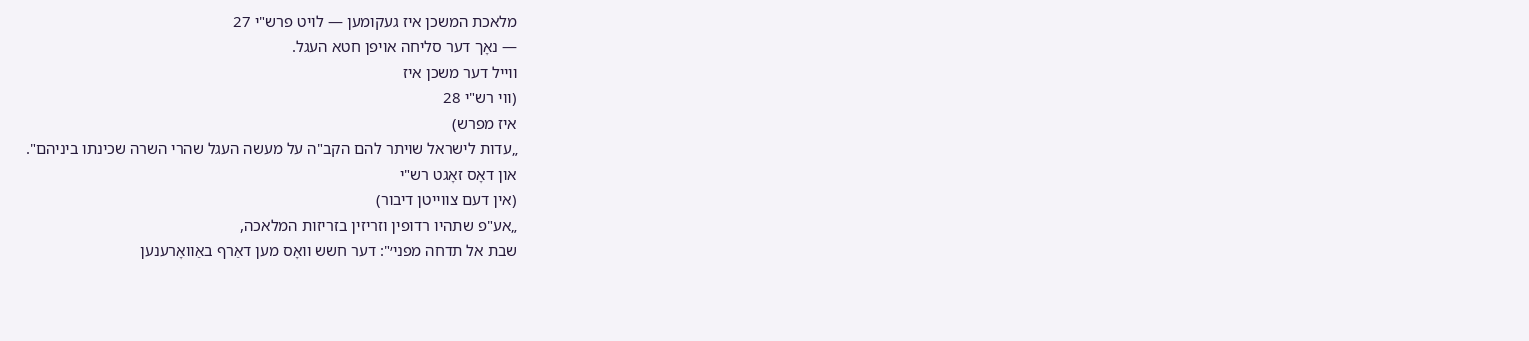מלאכת המשכן איז געקומען — לויט פרש"י 27
— נאָך דער סליחה אויפן חטא העגל.
ווייל דער משכן איז
(ווי רש"י 28
איז מפרש)
„עדות לישראל שויתר להם הקב"ה על מעשה העגל שהרי השרה שכינתו ביניהם".
און דאָס זאָגט רש"י
(אין דעם צווייטן דיבור)
„אע"פ שתהיו רדופין וזריזין בזריזות המלאכה,
שבת אל תדחה מפני׳": דער חשש וואָס מען דאַרף באַוואָרענען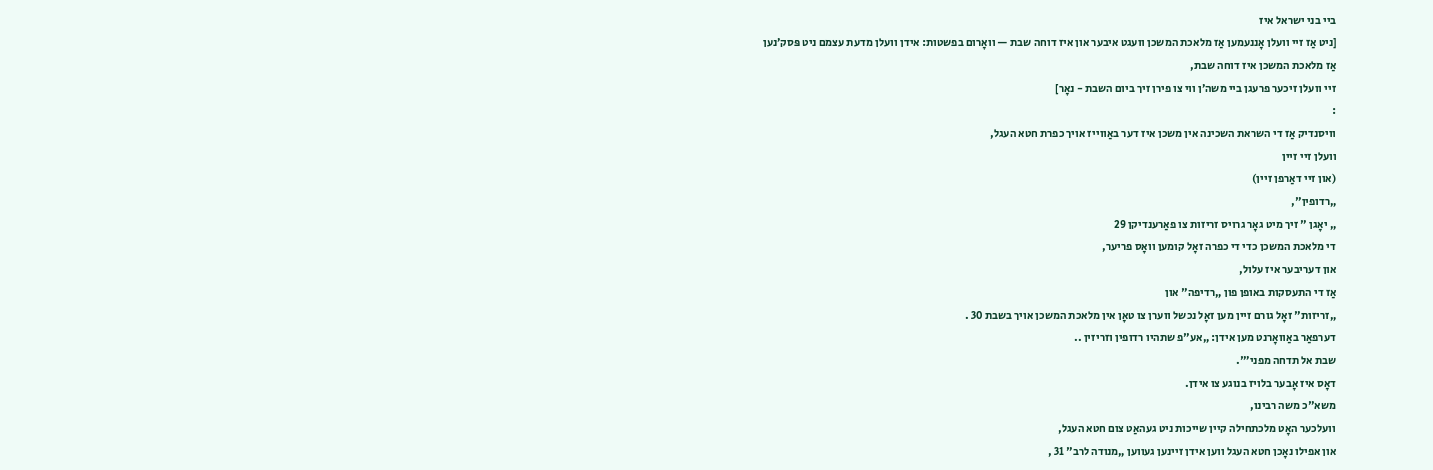ביי בני ישראל איז
[ניט אַז זיי וועלן אָננעמען אַז מלאכת המשכן וועגט איבער און איז דוחה שבת — וואָרום בפשטות: אידן וועלן מדעת עצמם ניט פּסק׳נען אַז מלאכת המשכן איז דוחה שבת,
זיי וועלן זיכער פרעגן ביי משה׳ן ווי צו פירן זיך ביום השבת - נאָר]
:
וויסנדיק אַז די השראת השכינה אין משכן איז דער באַווייז אויך כפרת חטא העגל,
וועלן זיי זיין
(און זיי דאַרפן זיין)
„רדופין",
„ יאָגן " זיך מיט גאָר גרויס זריזות צו פאַרענדיקן 29
די מלאכת המשכן כדי די כפרה זאָל קומען וואָס פריער,
און דעריבער איז עלול,
אַז די התעסקות באופן פון „רדיפה" און
„זריזות" זאָל גורם זיין מען זאָל נכשל ווערן צו טאָן אין מלאכת המשכן אויך בשבת 30 .
דערפאַר באַוואָרנט מען אידן: „אע"פ שתהיו רדופין וזריזין ..
שבת אל תדחה מפני׳".
דאָס איז אָבער בלויז בנוגע צו אידן.
משא"כ משה רבינו,
וועלכער האָט מלכתחילה קיין שייכות ניט געהאַט צום חטא העגל,
און אפילו נאָכן חטא העגל ווען אידן זיינען געווען „מנודה לרב" 31 ,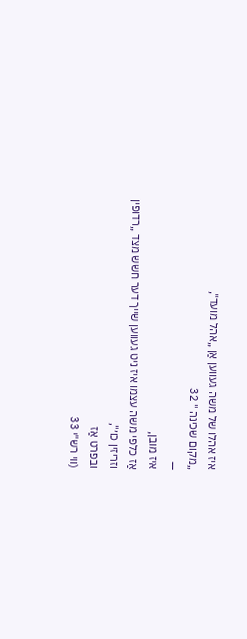איז אהלו של משה געווען אַן „אהל מועד",
„מקום שכינה " 32
—
איז מובן,
אַז כלפי משה עצמו איז ניט געווען שייך דער חשש מצד „רדופין וזריזין כו׳",
ובפרט אַז
(ווי רש"י 33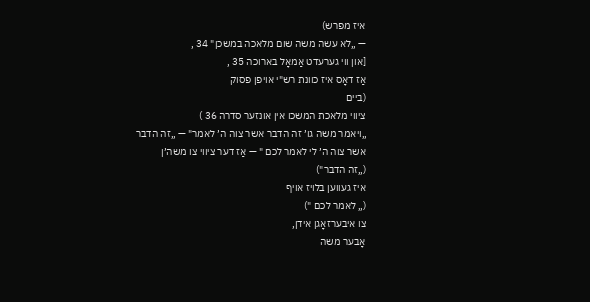איז מפרש)
— „לא עשה משה שום מלאכה במשכן" 34 ,
[און ווי גערעדט אַמאָל בארוכה 35 ,
אַז דאָס איז כוונת רש"י אויפן פסוק
(ביים
ציווי מלאכת המשכו אין אונזער סדרה 36 )
„ויאמר משה גו׳ זה הדבר אשר צוה ה׳ לאמר" — „זה הדבר אשר צוה ה׳ לי לאמר לכם " — אַז דער ציווי צו משה׳ן
(„זה הדבר")
איז געווען בלויז אויף
(„ לאמר לכם ")
צו איבערזאָגן אידן,
אָבער משה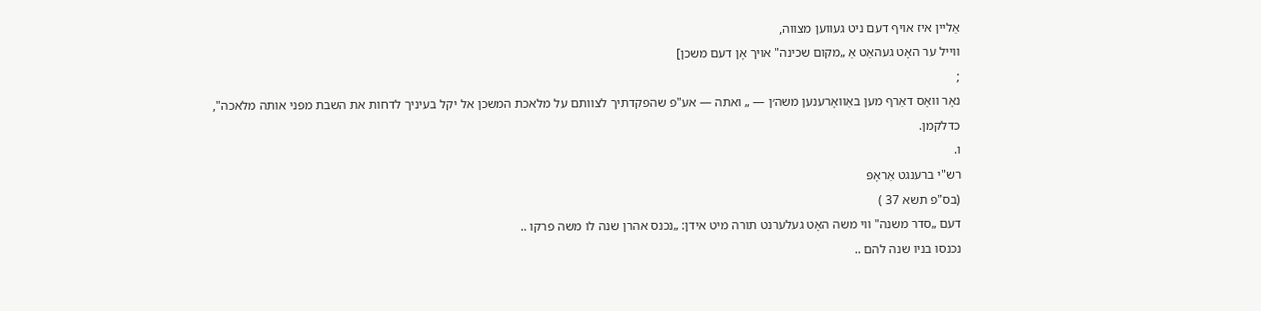אַליין איז אויף דעם ניט געווען מצווה,
ווייל ער האָט געהאַט אַ „מקום שכינה" אויך אָן דעם משכן]
;
נאָר וואָס דאַרף מען באַוואָרענען משה׳ן — „ ואתה — אע"פ שהפקדתיך לצוותם על מלאכת המשכן אל יקל בעיניך לדחות את השבת מפני אותה מלאכה",
כדלקמן.
ו.
רש"י ברענגט אַראָפּ
(בס"פ תשא 37 )
דעם „סדר משנה" ווי משה האָט געלערנט תורה מיט אידן: „נכנס אהרן שנה לו משה פרקו ..
נכנסו בניו שנה להם ..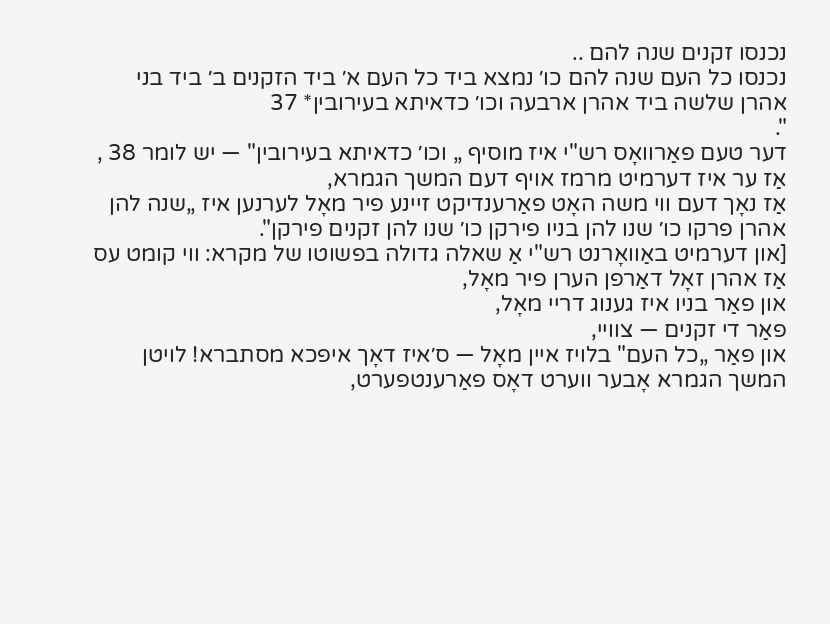נכנסו זקנים שנה להם ..
נכנסו כל העם שנה להם כו׳ נמצא ביד כל העם א׳ ביד הזקנים ב׳ ביד בני אהרן שלשה ביד אהרן ארבעה וכו׳ כדאיתא בעירובין* 37
".
דער טעם פאַרוואָס רש"י איז מוסיף „ וכו׳ כדאיתא בעירובין" — יש לומר 38 ,
אַז ער איז דערמיט מרמז אויף דעם המשך הגמרא,
אַז נאָך דעם ווי משה האָט פאַרענדיקט זיינע פיר מאָל לערנען איז „שנה להן אהרן פרקו כו׳ שנו להן בניו פירקן כו׳ שנו להן זקנים פירקן".
[און דערמיט באַוואָרנט רש"י אַ שאלה גדולה בפשוטו של מקרא: ווי קומט עס אַז אהרן זאָל דאַרפן הערן פיר מאָל,
און פאַר בניו איז גענוג דריי מאָל,
פאַר די זקנים — צוויי,
און פאַר „כל העם" בלויז איין מאָל — ס׳איז דאָך איפכא מסתברא! לויטן המשך הגמרא אָבער ווערט דאָס פאַרענטפערט,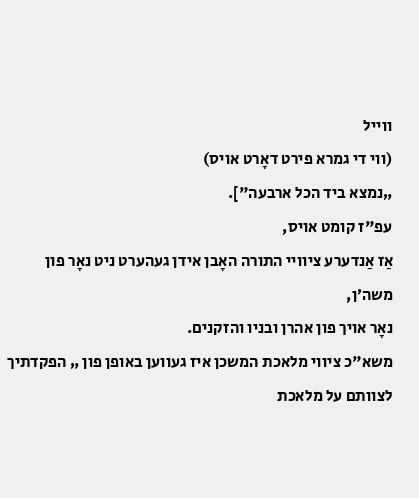ווייל
(ווי די גמרא פירט דאָרט אויס)
„נמצא ביד הכל ארבעה"].
עפ"ז קומט אויס,
אַז אַנדערע ציוויי התורה האָבן אידן געהערט ניט נאָר פון משה׳ן,
נאָר אויך פון אהרן ובניו והזקנים.
משא"כ ציווי מלאכת המשכן איז געווען באופן פון „ הפקדתיך לצוותם על מלאכת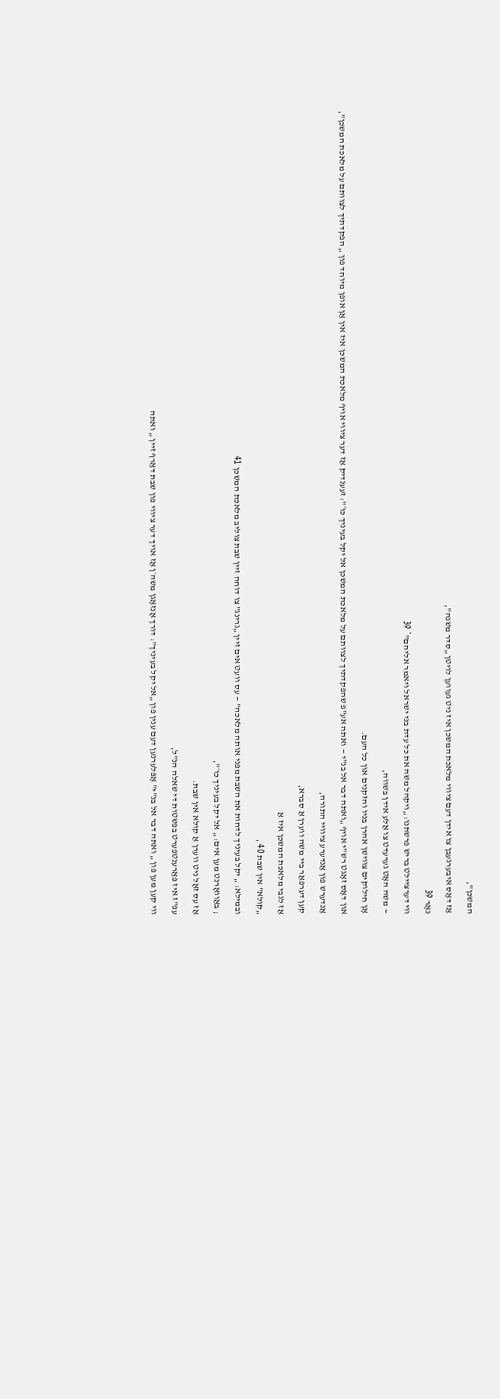המשכן",
אַז דאָס איבערגעבן צו אידן דעם ציווי מלאכת המשכן איז ניט געווען לויטן „סדר משנה",
נאָר 39
ווי דערציילט בריש פרשתנו: „ויקהל משה את כל עדת בני ישראל ויאמר אליהם"* 39
— משה האָט גערעדט צו אַלע אידן בשווה,
אָן חילוקים צווישן אהרן בניו והזקנים און כל העם.
און דאָס זאָגט רש"י אויף „ואתה דבר אל בנ"י — ואתה אע"פ שהפקדתיך לצוותם על מלאכת המשכן אל יקל בעיניך כו׳": זעענדיק אַז דער ציווי אויף מלאכת המשכן איז אין אַן אופן מיוחד פון „ הפקדתיך לצוותם על מלאכת המשכן",
אַנדערש פון אַנדערע ציוויי התורה,
קען דערפאַר ביי משה ווערן אַ סברא,
אַז לגבי מלאכת המשכן איז אַ
„קולא" אין שבת 40 ,
ובמילא: „ יקל בעיניך לדחות את השבת מפני אותה מלאכה" — עס וועט אים זיין „גרינג" צו דוחה זיין שבת צוליב מלאכת המשכן 41
; באַוואָרנט מען אים: „ אל יקל בעיניך כו׳",
אַז עס זאָל ניט ווערן אַ קולא אין שבת.
עפ"ז איז פאַרענטפערט בפשטות די שאלה הנ"ל,
ווי קען מען פון „ ואתה דבר אל בנ"י" אָפּלערנען דעם ענין פון „אל יקל בעיניך": דורך אָנזאָגן משה׳ן אַז אויך דער ציווי פון שבת דאַרף זיין „ ואתה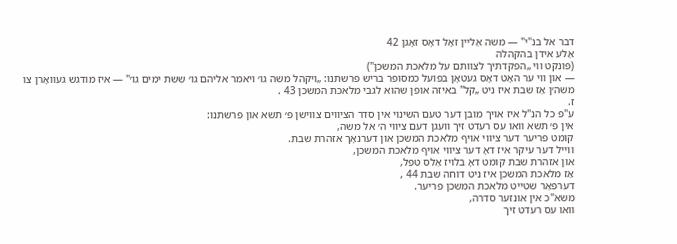דבר אל בנ"י" — משה אַליין זאָל דאָס זאָגן 42
אַלע אידן בהקהלה
(פּונקט ווי „הפקדתיך לצוותם על מלאכת המשכן")
— און ווי ער האָט דאָס געטאָן בפועל כמסופר בריש פרשתנו: „ויקהל משה גו׳ ויאמר אליהם גו׳ ששת ימים גו׳" — איז מודגש געוואָרן צו משה׳ן אַז שבת איז ניט „קל" באיזה אופן שהוא לגבי מלאכת המשכן 43 .
ז.
ע"פ כל הנ"ל איז אויך מובן דער טעם השינוי אין סדר הציווים צווישן פ׳ תשא און פרשתנו:
אין פ׳ תשא וואו עס רעדט זיך וועגן דעם ציווי ה׳ אל משה,
קומט פריער דער ציווי אויף מלאכת המשכן און דערנאָך אזהרת שבת.
ווייל דער עיקר איז דאָ דער ציווי אויף מלאכת המשכן,
און אזהרת שבת קומט דאָ בלויז אַלס טפל,
אַז מלאכת המשכן איז ניט דוחה שבת 44 ,
דערפאַר שטייט מלאכת המשכן פריער.
משא"כ אין אונזער סדרה,
וואו עס רעדט זיך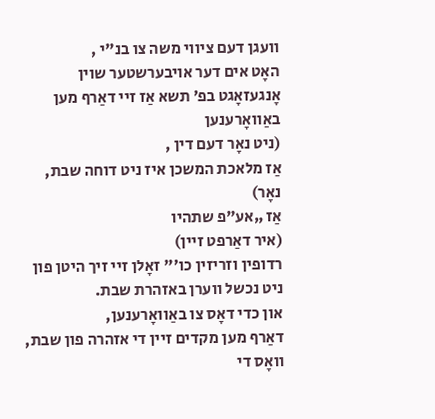וועגן דעם ציווי משה צו בנ"י ,
האָט אים דער אויבערשטער שוין אָנגעזאָגט בפ׳ תשא אַז זיי דאַרף מען באַוואָרענען
(ניט נאָר דעם דין ,
אַז מלאכת המשכן איז ניט דוחה שבת,
נאָר)
אַז „אע"פ שתהיו
(איר דאַרפט זיין)
רדופין וזריזין כו׳" זאָלן זיי זיך היטן פון ניט נכשל ווערן באזהרת שבת.
און כדי דאָס צו באַוואָרענען,
דאַרף מען מקדים זיין די אזהרה פון שבת,
וואָס די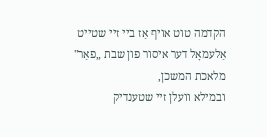הקדמה טוט אויף אַז ביי זיי שטייט אַלעמאָל דער איסור פון שבת „פאַר" מלאכת המשכן,
ובמילא וועלן זיי שטענדיק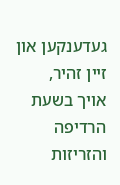געדענקען און זיין זהיר,
אויך בשעת הרדיפה והזריזות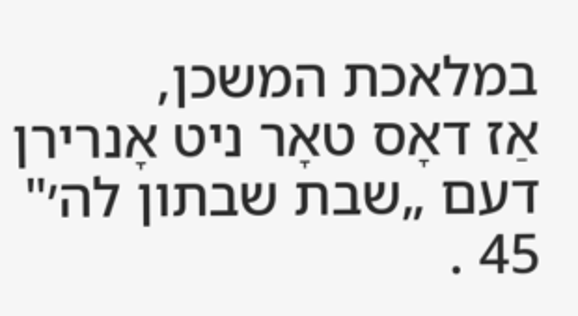במלאכת המשכן,
אַז דאָס טאָר ניט אָנרירן דעם „שבת שבתון לה׳" 45 .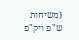(משיחות ש"פ ויק"פ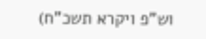וש"פ ויקרא תשכ"ח)